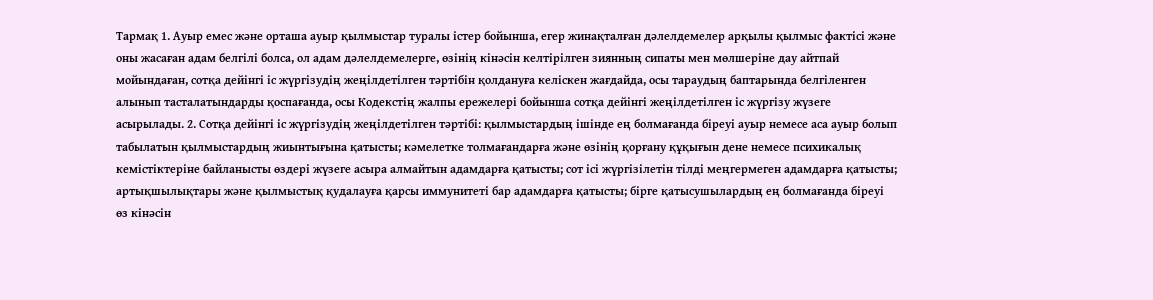Тармақ 1. Ауыр емес және орташа ауыр қылмыстар туралы істер бойынша, егер жинақталған дәлелдемелер арқылы қылмыс фактісі және оны жасаған адам белгілі болса, ол адам дәлелдемелерге, өзінің кінәсін келтірілген зиянның сипаты мен мөлшеріне дау айтпай мойындаған, сотқа дейінгі іс жүргізудің жеңілдетілген тәртібін қолдануға келіскен жағдайда, осы тараудың баптарында белгіленген алынып тасталатындарды қоспағанда, осы Кодекстің жалпы ережелері бойынша сотқа дейінгі жеңілдетілген іс жүргізу жүзеге асырылады. 2. Сотқа дейінгі іс жүргізудің жеңілдетілген тәртібі: қылмыстардың ішінде ең болмағанда біреуі ауыр немесе аса ауыр болып табылатын қылмыстардың жиынтығына қатысты; кәмелетке толмағандарға және өзінің қорғану құқығын дене немесе психикалық кемістіктеріне байланысты өздері жүзеге асыра алмайтын адамдарға қатысты; сот ісі жүргізілетін тілді меңгермеген адамдарға қатысты; артықшылықтары және қылмыстық қудалауға қарсы иммунитеті бар адамдарға қатысты; бірге қатысушылардың ең болмағанда біреуі өз кінәсін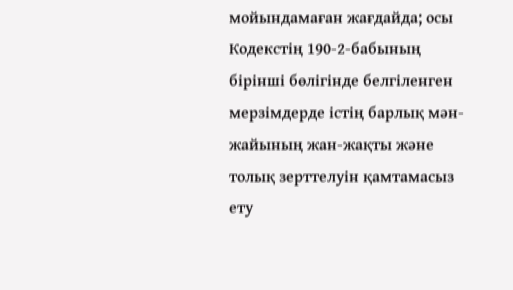мойындамаған жағдайда; осы Кодекстің 190-2-бабының бірінші бөлігінде белгіленген мерзімдерде істің барлық мән-жайының жан-жақты және толық зерттелуін қамтамасыз ету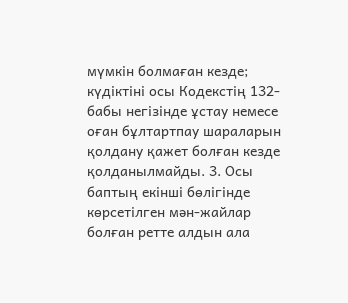мүмкін болмаған кезде; күдіктіні осы Кодекстің 132-бабы негізінде ұстау немесе оған бұлтартпау шараларын қолдану қажет болған кезде қолданылмайды. 3. Осы баптың екінші бөлігінде көрсетілген мән-жайлар болған ретте алдын ала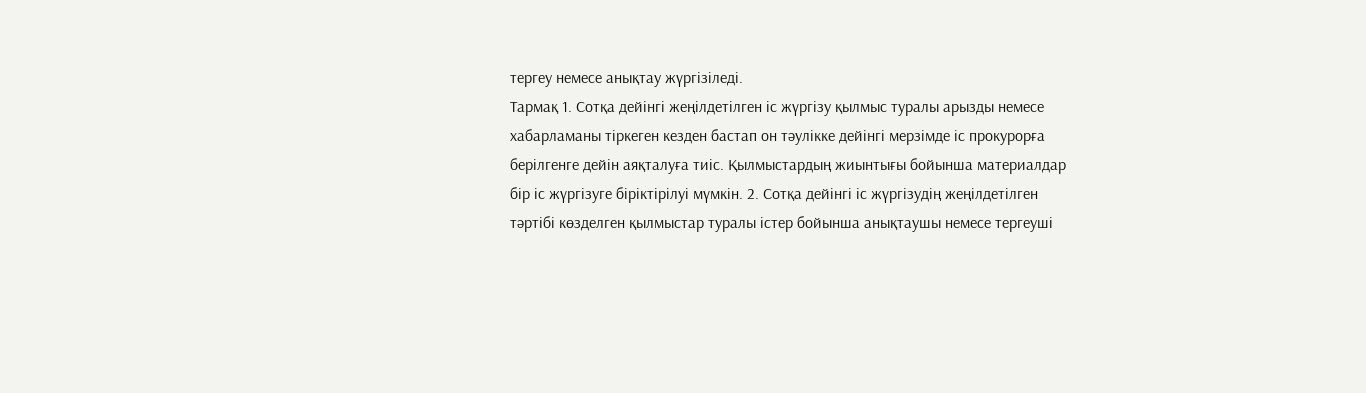тергеу немесе анықтау жүргізіледі.
Тармақ 1. Сотқа дейінгі жеңілдетілген іс жүргізу қылмыс туралы арызды немесе хабарламаны тіркеген кезден бастап он тәулікке дейінгі мерзімде іс прокурорға берілгенге дейін аяқталуға тиіс. Қылмыстардың жиынтығы бойынша материалдар бір іс жүргізуге біріктірілуі мүмкін. 2. Сотқа дейінгі іс жүргізудің жеңілдетілген тәртібі көзделген қылмыстар туралы істер бойынша анықтаушы немесе тергеуші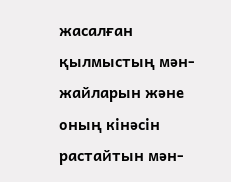жасалған қылмыстың мән-жайларын және оның кінәсін растайтын мән-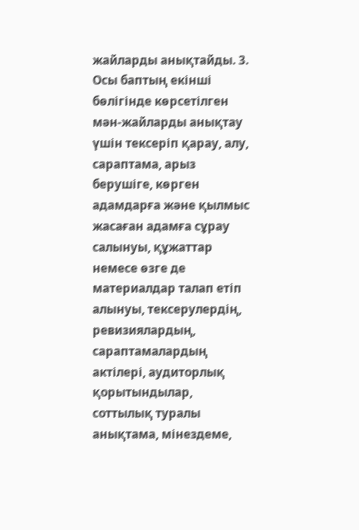жайларды анықтайды. 3. Осы баптың екінші бөлігінде көрсетілген мән-жайларды анықтау үшін тексеріп қарау, алу, сараптама, арыз берушіге, көрген адамдарға және қылмыс жасаған адамға сұрау салынуы, құжаттар немесе өзге де материалдар талап етіп алынуы, тексерулердің, ревизиялардың, сараптамалардың актілері, аудиторлық қорытындылар, соттылық туралы анықтама, мінездеме,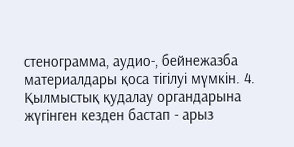стенограмма, аудио-, бейнежазба материалдары қоса тігілуі мүмкін. 4. Қылмыстық қудалау органдарына жүгінген кезден бастап - арыз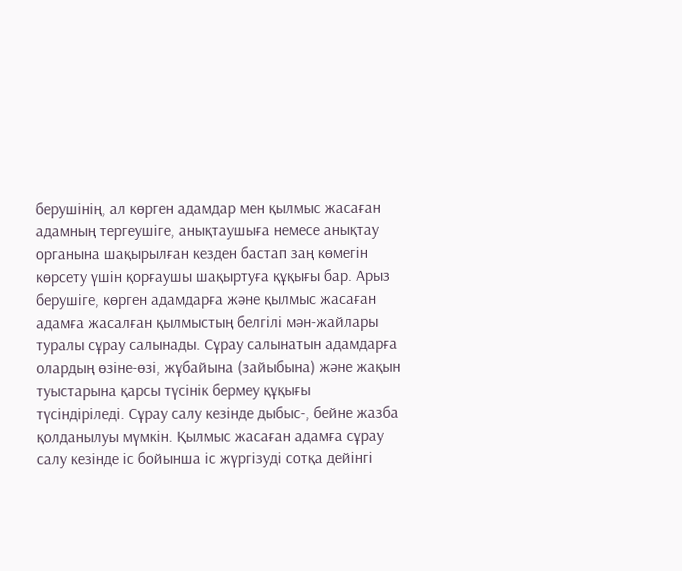берушінің, ал көрген адамдар мен қылмыс жасаған адамның тергеушіге, анықтаушыға немесе анықтау органына шақырылған кезден бастап заң көмегін көрсету үшін қорғаушы шақыртуға құқығы бар. Арыз берушіге, көрген адамдарға және қылмыс жасаған адамға жасалған қылмыстың белгілі мән-жайлары туралы сұрау салынады. Сұрау салынатын адамдарға олардың өзіне-өзі, жұбайына (зайыбына) және жақын туыстарына қарсы түсінік бермеу құқығы түсіндіріледі. Сұрау салу кезінде дыбыс-, бейне жазба қолданылуы мүмкін. Қылмыс жасаған адамға сұрау салу кезінде іс бойынша іс жүргізуді сотқа дейінгі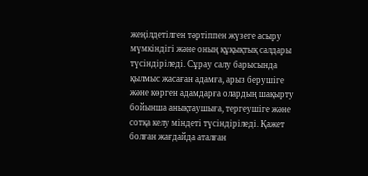жеңілдетілген тәртіппен жүзеге асыру мүмкіндігі және оның құқықтық салдары түсіндіріледі. Сұрау салу барысында қылмыс жасаған адамға, арыз берушіге және көрген адамдарға олардың шақырту бойынша анықтаушыға, тергеушіге және сотқа келу міндеті түсіндіріледі. Қажет болған жағдайда аталған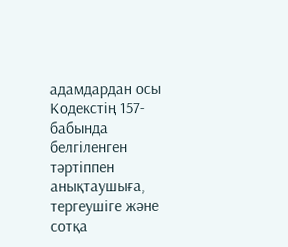адамдардан осы Кодекстің 157-бабында белгіленген тәртіппен анықтаушыға, тергеушіге және сотқа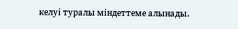келуі туралы міндеттеме алынады.